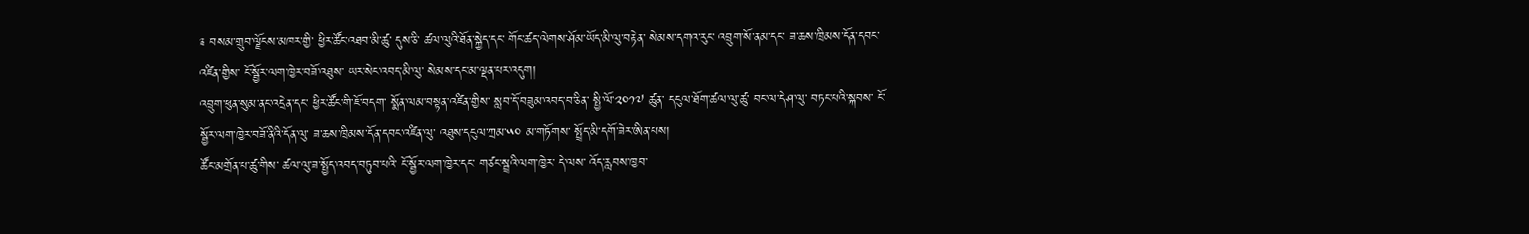༉ བསམ་གྲུབ་ལྗོངས་མཁར་གྱི་ ཕྱིར་ཚོང་འཐབ་མི་ཚུ་ དུས་ཅི་ ཚལ་ལུའི་ཐོན་སྐྱེད་དང་ གོང་ཚད་ལེགས་ཤོམ་ཡོད་མི་ལུ་བརྟེན་ སེམས་དགའ་རུང་ འབྲུག་སོ་ནམ་དང་ ཟ་ཆས་ཁྲིམས་དོན་དབང་འཛིན་གྱིས་ ངོ་སྦྱོར་ལག་ཁྱེར་བཟོ་འཐུས་ ཡར་སེང་འབད་མི་ལུ་ སེམས་དང་མ་ལྡན་པར་འདུག།
འབྲུག་ཕུན་སུམ་ནང་འདྲེན་དང་ ཕྱིར་ཚོང་གི་ཇོ་བདག་ སྨོན་ལམ་བསྟན་འཛིན་གྱིས་ སླབ་དོ་བཟུམ་འབད་བ་ཅིན་ སྤྱི་ལོ་༢༠༡༧ ཚུན་ དངུལ་ཐོག་ཚལ་ལུ་ཚུ་ བང་ལ་དེཤ་ལུ་ བཏང་པའི་སྐབས་ ངོ་སྦྱོར་ལག་ཁྱེར་བཟོ་ནིའི་དོན་ལུ་ ཟ་ཆས་ཁྲིམས་དོན་དབང་འཛིན་ལུ་ འཐུས་དངུལ་ཀྲམ་༥༠ མ་གཏོགས་ སྤྲོད་མི་དགོ་ཟེར་ཨིན་པས།
ཚོང་མགྲོན་པ་ཚུ་གིས་ ཚལ་ལུ་ཟ་སྤྱོད་འབད་བཏུབ་པའི་ ངོ་སྦྱོར་ལག་ཁྱེར་དང་ གཙང་སྦྲའི་ལག་ཁྱེར་ དེ་ལས་ འོད་རླབས་ཁྱབ་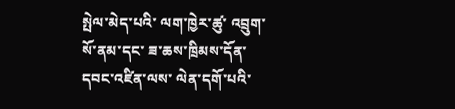སྤེལ་མེད་པའི་ ལག་ཁྱེར་ཚུ་ འབྲུག་སོ་ནམ་དང་ ཟ་ཆས་ཁྲིམས་དོན་དབང་འཛིན་ལས་ ལེན་དགོ་པའི་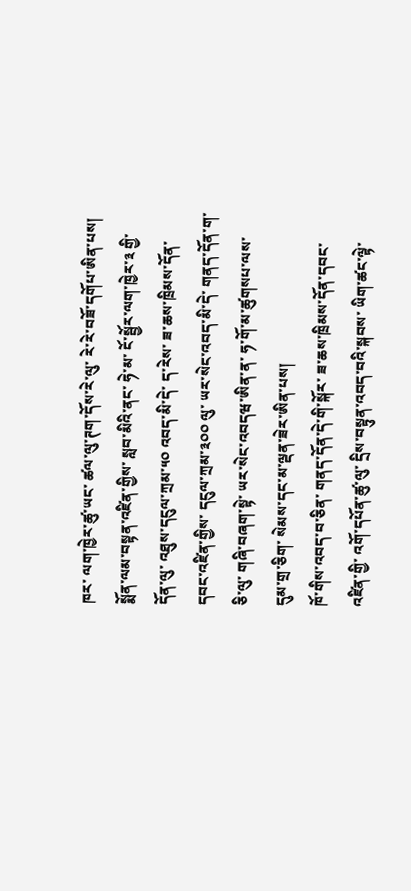ཁར་ ལག་ཁྱེར་ཚུ་ཡང་ ཚལ་ལུ་ཊག་དོས་རེ་ལུ་ རེ་རེ་བཟོ་དགོཔ་ཨིན་པས།
སྨོན་ལམ་བསྟན་འཛིན་གྱིས་ སླབ་མིའི་ནང་ ཧེ་མ་ ངོ་སྦྱོར་ལག་ཁྱེར་༣ གྱི་དོན་ལུ་ འཐུས་དངུལ་ཀྲམ་༥༠ འབད་མི་དེ་ ད་རེས་ ཟ་ཆས་ཁྲིམས་དོན་དབང་འཛིན་གྱིས་ དངུལ་ཀྲམ་༣༠༠ ལུ་ ཡར་སེང་འབད་མི་དེ་ གནད་དོན་ག་ཅི་ལུ་ གཞི་བཞག་སྟེ་ ཡར་སེང་འབདཝ་ཨིན་ན་ ཧ་གོ་མ་ཚུགསཔ་ལས་ དུམ་གྲ་ཅིག་ སེམས་དང་མ་ལྡན་ཟེར་ཨིན་པས།
ཁོ་གིས་འབད་བ་ཅིན་ གནད་དོན་དེ་གི་སྐོར་ ཟ་ཆས་ཁྲིམས་དོན་དབང་འཛིན་གྱི་ འགོ་དཔོན་ཚུ་ལུ་ དྲིས་བསྟུན་འབད་བའི་སྐབས་ ཡིག་ཚང་ལྟེ་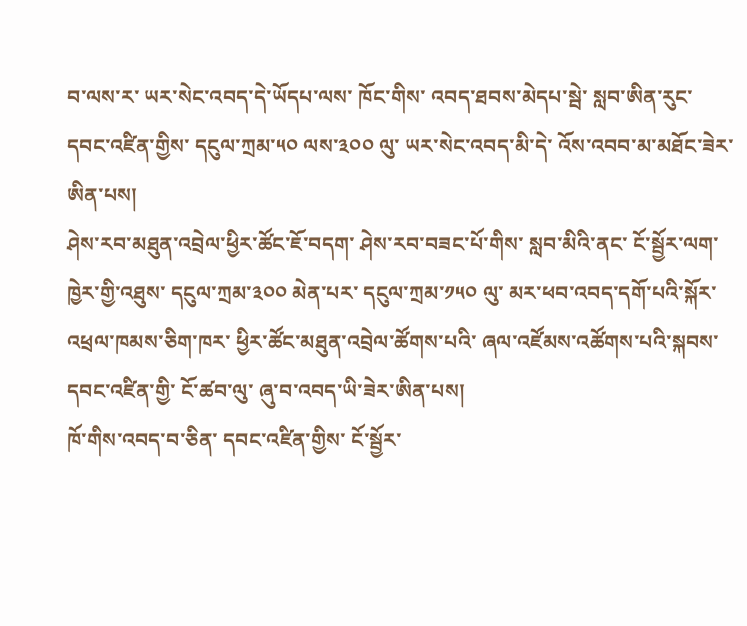བ་ལས་ར་ ཡར་སེང་འབད་དེ་ཡོདཔ་ལས་ ཁོང་གིས་ འབད་ཐབས་མེདཔ་སྦེ་ སླབ་ཨིན་རུང་ དབང་འཛིན་གྱིས་ དངུལ་ཀྲམ་༥༠ ལས་༣༠༠ ལུ་ ཡར་སེང་འབད་མི་དེ་ འོས་འབབ་མ་མཐོང་ཟེར་ཨིན་པས།
ཤེས་རབ་མཐུན་འབྲེལ་ཕྱིར་ཚོང་ཇོ་བདག་ ཤེས་རབ་བཟང་པོ་གིས་ སླབ་མིའི་ནང་ ངོ་སྦྱོར་ལག་ཁྱེར་གྱི་འཐུས་ དངུལ་ཀྲམ་༣༠༠ མེན་པར་ དངུལ་ཀྲམ་༡༥༠ ལུ་ མར་ཕབ་འབད་དགོ་པའི་སྐོར་ འཕྲལ་ཁམས་ཅིག་ཁར་ ཕྱིར་ཚོང་མཐུན་འབྲེལ་ཚོགས་པའི་ ཞལ་འཛོམས་འཚོགས་པའི་སྐབས་ དབང་འཛིན་གྱི་ ངོ་ཚབ་ལུ་ ཞུ་བ་འབད་ཡི་ཟེར་ཨིན་པས།
ཁོ་གིས་འབད་བ་ཅིན་ དབང་འཛིན་གྱིས་ ངོ་སྦྱོར་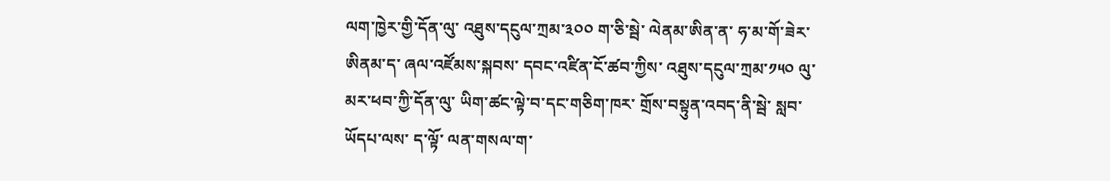ལག་ཁྱེར་གྱི་དོན་ལུ་ འཐུས་དངུལ་ཀྲམ་༣༠༠ ག་ཅི་སྦེ་ ལེནམ་ཨིན་ན་ ཧ་མ་གོ་ཟེར་ཨིནམ་ད་ ཞལ་འཛོམས་སྐབས་ དབང་འཛིན་ངོ་ཚབ་ཀྱིས་ འཐུས་དངུལ་ཀྲམ་༡༥༠ ལུ་ མར་ཕབ་ཀྱི་དོན་ལུ་ ཡིག་ཚང་ལྟེ་བ་དང་གཅིག་ཁར་ གྲོས་བསྟུན་འབད་ནི་སྦེ་ སླབ་ཡོདཔ་ལས་ ད་ལྟོ་ ལན་གསལ་ག་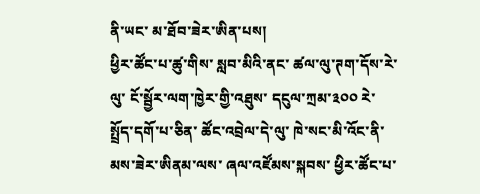ནི་ཡང་ མ་ཐོབ་ཟེར་ཨིན་པས།
ཕྱིར་ཚོང་པ་ཚུ་གིས་ སླབ་མིའི་ནང་ ཚལ་ལུ་ཊག་དོས་རེ་ལུ་ ངོ་སྦྱོར་ལག་ཁྱེར་གྱི་འཐུས་ དངུལ་ཀྲམ་༣༠༠ རེ་ སྤྲོད་དགོ་པ་ཅིན་ ཚོང་འབྲེལ་དེ་ལུ་ ཁེ་སང་མི་འོང་ནི་མས་ཟེར་ཨིནམ་ལས་ ཞལ་འཛོམས་སྐབས་ ཕྱིར་ཚོང་པ་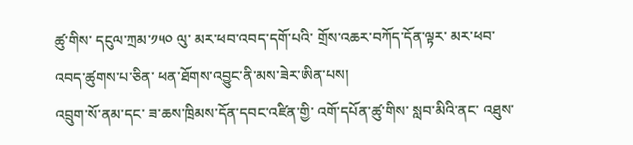ཚུ་གིས་ དངུལ་ཀྲམ་༡༥༠ ལུ་ མར་ཕབ་འབད་དགོ་པའི་ གྲོས་འཆར་བཀོད་དོན་ལྟར་ མར་ཕབ་འབད་ཚུགས་པ་ཅིན་ ཕན་ཐོགས་འབྱུང་ནི་མས་ཟེར་ཨིན་པས།
འབྲུག་སོ་ནམ་དང་ ཟ་ཆས་ཁྲིམས་དོན་དབང་འཛིན་གྱི་ འགོ་དཔོན་ཚུ་གིས་ སླབ་མིའི་ནང་ འཐུས་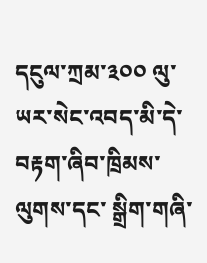དངུལ་ཀྲམ་༣༠༠ ལུ་ ཡར་སེང་འབད་མི་དེ་ བརྟག་ཞིབ་ཁྲིམས་ལུགས་དང་ སྒྲིག་གཞི་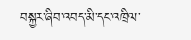བསྐྱར་ཞིབ་འབད་མི་དང་འཁྲིལ་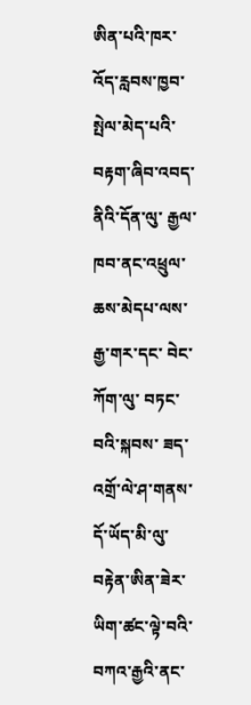ཨིན་པའི་ཁར་ འོད་རླབས་ཁྱབ་སྤེལ་མེད་པའི་ བརྟག་ཞིབ་འབད་ནིའི་དོན་ལུ་ རྒྱལ་ཁབ་ནང་འཕྲུལ་ཆས་མེདཔ་ལས་ རྒྱ་གར་དང་ བེང་ཀོག་ལུ་ བཏང་བའི་སྐབས་ ཟད་འགྲོ་ལེ་ཤ་གནས་དོ་ཡོད་མི་ལུ་བརྟེན་ཨིན་ཟེར་ ཡིག་ཚང་ལྟེ་བའི་ བཀའ་རྒྱའི་ནང་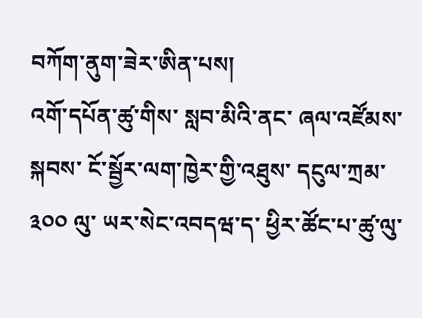བཀོག་ནུག་ཟེར་ཨིན་པས།
འགོ་དཔོན་ཚུ་གིས་ སླབ་མིའི་ནང་ ཞལ་འཛོམས་སྐབས་ ངོ་སྦྱོར་ལག་ཁྱེར་གྱི་འཐུས་ དངུལ་ཀྲམ་༣༠༠ ལུ་ ཡར་སེང་འབདཝ་ད་ ཕྱིར་ཚོང་པ་ཚུ་ལུ་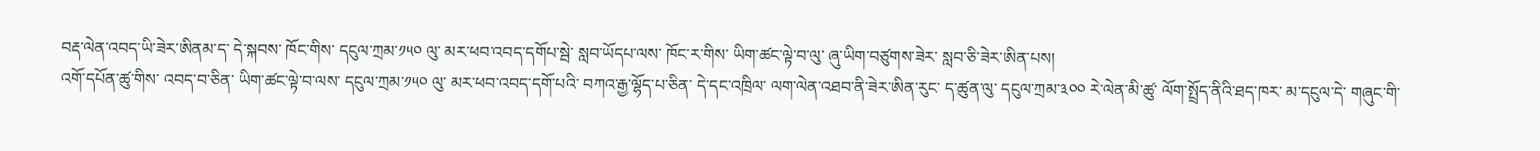བརྡ་ལེན་འབད་ཡི་ཟེར་ཨིནམ་ད་ དེ་སྐབས་ ཁོང་གིས་ དངུལ་ཀྲམ་༡༥༠ ལུ་ མར་ཕབ་འབད་དགོཔ་སྦེ་ སླབ་ཡོདཔ་ལས་ ཁོང་ར་གིས་ ཡིག་ཚང་ལྟེ་བ་ལུ་ ཞུ་ཡིག་བཙུགས་ཟེར་ སླབ་ཅི་ཟེར་ཨིན་པས།
འགོ་དཔོན་ཚུ་གིས་ འབད་བ་ཅིན་ ཡིག་ཚང་ལྟེ་བ་ལས་ དངུལ་ཀྲམ་༡༥༠ ལུ་ མར་ཕབ་འབད་དགོ་པའི་ བཀའ་རྒྱ་ལྷོད་པ་ཅིན་ དེ་དང་འཁྲིལ་ ལག་ལེན་འཐབ་ནི་ཟེར་ཨིན་རུང་ ད་ཚུན་ལུ་ དངུལ་ཀྲམ་༣༠༠ རེ་ལེན་མི་ཚུ་ ལོག་སྤྲོད་ནིའི་ཐད་ཁར་ མ་དངུལ་དེ་ གཞུང་གི་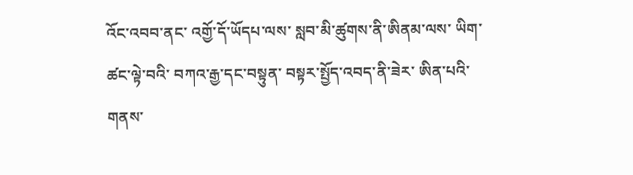འོང་འབབ་ནང་ འགྱོ་དོ་ཡོདཔ་ལས་ སླབ་མི་ཚུགས་ནི་ཨིནམ་ལས་ ཡིག་ཚང་ལྟེ་བའི་ བཀའ་རྒྱ་དང་བསྟུན་ བསྟར་སྤྱོད་འབད་ནི་ཟེར་ ཨིན་པའི་གནས་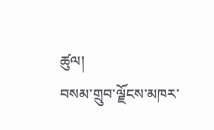ཚུལ།
བསམ་གྲུབ་ལྗོངས་མཁར་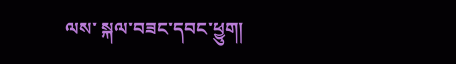ལས་ སྐལ་བཟང་དབང་ཕྱུག།